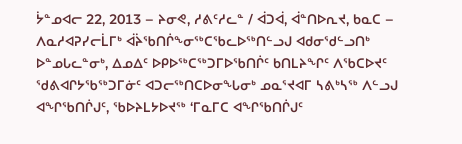ᔮᓐᓄᐊᓕ 22, 2013 – ᔨᓂᕙ, ᓱᕕᑦᓱᓚᓐ / ᐋᑐᐋ, ᐋᓐᑎᐅᕆᔪ, ᑲᓇᑕ – ᐱᓇᓱᐊᕈᓯᓕᒫᒥᒃ ᐋᔩᖃᑎᒌᖕᓂᖅᑕᖃᓚᐅᖅᑎᓪᓗᒍ ᐊᑯᓂᖁᓪᓗᑎᒃ ᐅᓐᓄᒐᓚᓐᓂᒃ, ᐃᓄᐃᑦ ᐅᑭᐅᖅᑕᖅᑐᒥᐅᖃᑎᒌᑦ ᑲᑎᒪᔨᖏᑦ ᐱᖃᑕᐅᔪᑦ ᖁᕕᐊᒋᔭᖃᖅᑐᒥᓃᑦ ᐊᑐᓕᖅᑎᑕᐅᓂᖓᓂᒃ ᓄᓇᕐᔪᐊᒥ ᓴᕕᒃᓴᖅ ᐱᓪᓗᒍ ᐊᖏᖃᑎᒌᒍᑦ, ᖃᐅᔨᒪᔭᐅᔪᖅ ‘ᒥᓇᒥᑕ ᐊᖏᖃᑎᒌᒍᑦ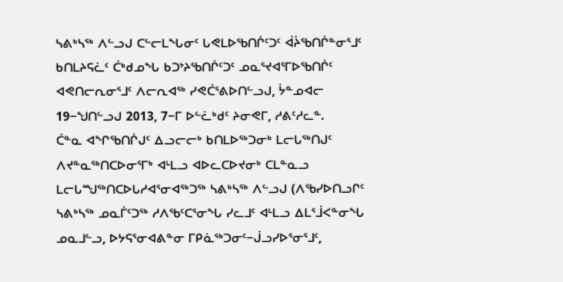ᓴᕕᒃᓴᖅ ᐱᓪᓗᒍ ᑕᓪᓕᒪᖓᓂᑦ ᒐᕙᒪᐅᖃᑎᒌᑦᑐᑦ ᐋᔩᖃᑎᒌᓐᓂᕐᒧᑦ ᑲᑎᒪᔨᕋᓛᑦ ᑖᒃᑯᓄᖓ ᑲᑐᔾᔨᖃᑎᒌᑦᑐᑦ ᓄᓇᕐᔪᐊᕐᒥᐅᖃᑎᒌᑦ ᐊᕙᑎᓕᕆᓂᕐᒧᑦ ᐱᓕᕆᐊᖅ ᓯᕙᑖᕐᕕᐅᑎᓪᓗᒍ, ᔮᓐᓄᐊᓕ 19−ᖑᑎᓪᓗᒍ 2013, 7−ᒥ ᐅᓪᓛᒃᑯᑦ ᔨᓂᕙᒥ, ᓱᕕᑦᓱᓚᓐ.
ᑖᓐᓇ ᐊᖏᖃᑎᒌᒍᑦ ᐃᓗᓕᓕᒃ ᑲᑎᒪᐅᖅᑐᓂᒃ ᒪᓕᒐᖅᑎᒍᑦ ᐱᔪᓐᓇᖅᑎᑕᐅᓂᕐᒥᒃ ᐊᒻᒪᓗ ᐊᐅᓚᑕᐅᔪᓂᒃ ᑕᒪᓐᓇᓗ ᒪᓕᒐᙳᖅᑎᑕᐅᒐᓱᐊᕐᓂᐊᖅᑐᖅ ᓴᕕᒃᓴᖅ ᐱᓪᓗᒍ (ᐱᖃᓯᐅᑎᓗᒋᑦ ᓴᕕᒃᓴᖅ ᓄᓇᒦᑦᑐᖅ ᓱᐱᖃᑦᑕᕐᓂᖓ ᓯᓚᒧᑦ ᐊᒻᒪᓗ ᐃᒪᕐᒨᐸᓐᓂᖓ ᓄᓇᒧᓪᓗ, ᐅᔭᕋᕐᓂᐊᕕᓐᓂ ᒥᑭᓈᖅᑐᓂᑦ−ᒎᓗᓯᐅᕐᓂᕐᒧᑦ,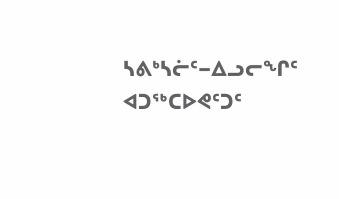ᓴᕕᒃᓴᓖᑦ−ᐃᓗᓕᖏᑦ ᐊᑐᖅᑕᐅᕙᑦᑐᑦ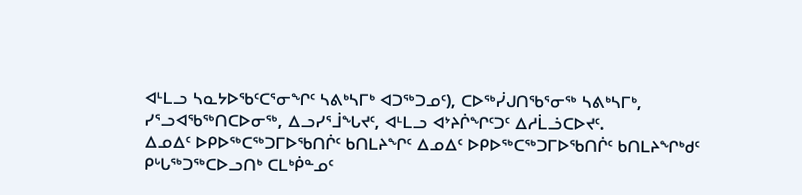ᐊᒻᒪᓗ ᓴᓇᔭᐅᖃᑦᑕᕐᓂᖏᑦ ᓴᕕᒃᓴᒥᒃ ᐊᑐᖅᑐᓄᑦ), ᑕᐅᖅᓰᒍᑎᖃᕐᓂᖅ ᓴᕕᒃᓴᒥᒃ, ᓯᕐᓗᐊᖃᖅᑎᑕᐅᓂᖅ, ᐃᓗᓯᕐᒨᖓᔪᑦ, ᐊᒻᒪᓗ ᐊᔾᔨᒌᖏᑦᑐᑦ ᐃᓱᒫᓘᑕᐅᔪᑦ.
ᐃᓄᐃᑦ ᐅᑭᐅᖅᑕᖅᑐᒥᐅᖃᑎᒌᑦ ᑲᑎᒪᔨᖏᑦ ᐃᓄᐃᑦ ᐅᑭᐅᖅᑕᖅᑐᒥᐅᖃᑎᒌᑦ ᑲᑎᒪᔨᖏᒃᑯᑦ ᑭᒡᒐᖅᑐᖅᑕᐅᓗᑎᒃ ᑕᒪᒃᑮᓐᓄᑦ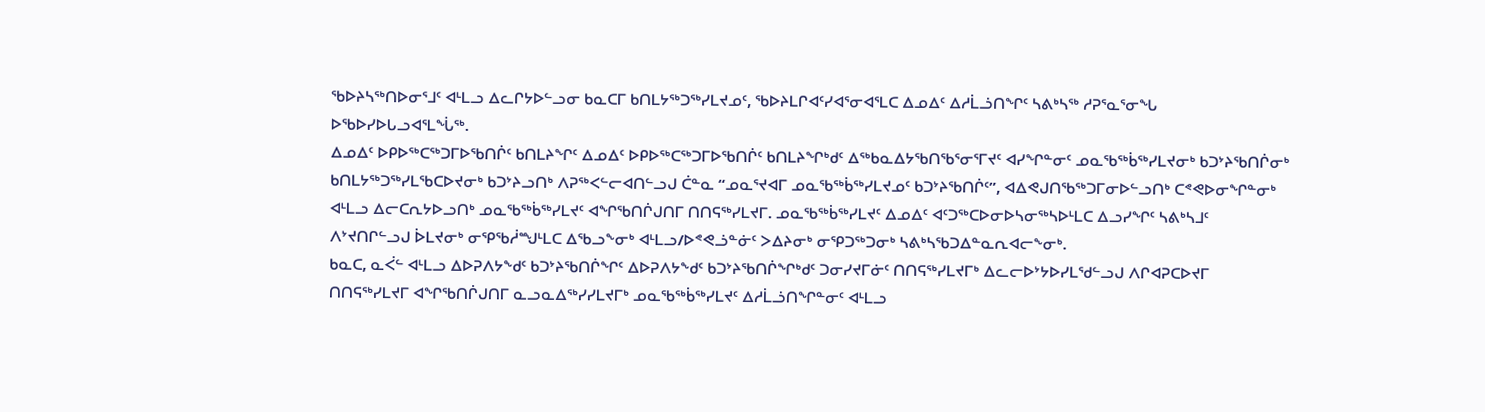ᖃᐅᔨᓴᖅᑎᐅᓂᕐᒧᑦ ᐊᒻᒪᓗ ᐃᓚᒋᔭᐅᓪᓗᓂ ᑲᓇᑕᒥ ᑲᑎᒪᔭᖅᑐᖅᓯᒪᔪᓄᑦ, ᖃᐅᔨᒪᒋᐊᑦᓯᐊᕐᓂᐊᕐᒪᑕ ᐃᓄᐃᑦ ᐃᓱᒫᓘᑎᖏᑦ ᓴᕕᒃᓴᖅ ᓱᕈᕐᓇᕐᓂᖓ ᐅᖃᐅᓯᐅᒐᓗᐊᕐᒪᖔᖅ.
ᐃᓄᐃᑦ ᐅᑭᐅᖅᑕᖅᑐᒥᐅᖃᑎᒌᑦ ᑲᑎᒪᔨᖏᑦ ᐃᓄᐃᑦ ᐅᑭᐅᖅᑕᖅᑐᒥᐅᖃᑎᒌᑦ ᑲᑎᒪᔨᖏᒃᑯᑦ ᐃᖅᑲᓇᐃᔭᖃᑎᖃᕐᓂᕐᒥᔪᑦ ᐊᓯᖏᓐᓂᑦ ᓄᓇᖃᖅᑳᖅᓯᒪᔪᓂᒃ ᑲᑐᔾᔨᖃᑎᒌᓂᒃ ᑲᑎᒪᔭᖅᑐᖅᓯᒪᖃᑕᐅᔪᓂᒃ ᑲᑐᔾᔨᓗᑎᒃ ᐱᕈᖅᐸᓪᓕᐊᑎᓪᓗᒍ ᑖᓐᓇ “ᓄᓇᕐᔪᐊᒥ ᓄᓇᖃᖅᑳᖅᓯᒪᔪᓄᑦ ᑲᑐᔾᔨᖃᑎᒌᑦ”, ᐊᐃᕙᒍᑎᖃᖅᑐᒥᓂᐅᓪᓗᑎᒃ ᑕᕝᕙᐅᓂᖏᓐᓂᒃ ᐊᒻᒪᓗ ᐃᓕᑕᕆᔭᐅᓗᑎᒃ ᓄᓇᖃᖅᑳᖅᓯᒪᔪᑦ ᐊᖏᖃᑎᒌᒍᑎᒥ ᑎᑎᕋᖅᓯᒪᔪᒥ. ᓄᓇᖃᖅᑳᖅᓯᒪᔪᑦ ᐃᓄᐃᑦ ᐊᑦᑐᖅᑕᐅᓂᐅᓴᓂᖅᓴᐅᒻᒪᑕ ᐃᓗᓯᖏᑦ ᓴᕕᒃᓴᒧᑦ ᐱᔾᔪᑎᒋᓪᓗᒍ ᐆᒪᔪᓂᒃ ᓂᕿᖃᓲᙳᒻᒪᑕ ᐃᖃᓗᖕᓂᒃ ᐊᒻᒪᓗ/ᐅᕝᕙᓘᓐᓃᑦ ᐳᐃᔨᓂᒃ ᓂᕿᑐᖅᑐᓂᒃ ᓴᕕᒃᓴᖃᑐᐃᓐᓇᕆᐊᓕᖕᓂᒃ.
ᑲᓇᑕ, ᓇᐹᓪ ᐊᒻᒪᓗ ᐃᐅᕈᐱᔭᖕᑯᑦ ᑲᑐᔾᔨᖃᑎᒌᖏᑦ ᐃᐅᕈᐱᔭᖕᑯᑦ ᑲᑐᔾᔨᖃᑎᒌᖏᒃᑯᑦ ᑐᓂᓯᔪᒥᓃᑦ ᑎᑎᕋᖅᓯᒪᔪᒥᒃ ᐃᓚᓕᐅᔾᔭᐅᓯᒪᖁᓪᓗᒍ ᐱᒋᐊᕈᑕᐅᔪᒥ ᑎᑎᕋᖅᓯᒪᔪᒥ ᐊᖏᖃᑎᒌᒍᑎᒥ ᓇᓗᓇᐃᖅᓯᓯᒪᔪᒥᒃ ᓄᓇᖃᖅᑳᖅᓯᒪᔪᑦ ᐃᓱᒫᓘᑎᖏᓐᓂᑦ ᐊᒻᒪᓗ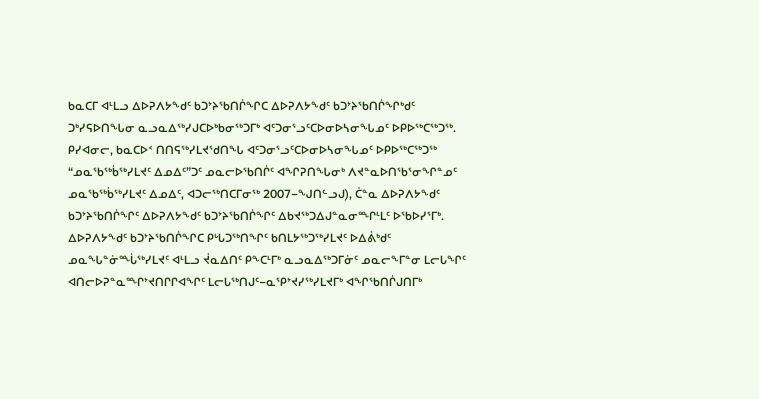ᑲᓇᑕᒥ ᐊᒻᒪᓗ ᐃᐅᕈᐱᔭᖕᑯᑦ ᑲᑐᔾᔨᖃᑎᒌᖏᑕ ᐃᐅᕈᐱᔭᖕᑯᑦ ᑲᑐᔾᔨᖃᑎᒌᖏᒃᑯᑦ ᑐᒃᓯᕋᐅᑎᖓᓂ ᓇᓗᓇᐃᖅᓯᒍᑕᐅᒃᑲᓂᖅᑐᒥᒃ ᐊᑦᑐᓂᕐᓗᑦᑕᐅᓂᐅᓴᓂᖓᓄᑦ ᐅᑭᐅᖅᑕᖅᑐᖅ. ᑭᓯᐊᓂᓕ, ᑲᓇᑕᐅᑉ ᑎᑎᕋᖅᓯᒪᔪᖁᑎᖓ ᐊᑦᑐᓂᕐᓗᑦᑕᐅᓂᐅᓴᓂᖓᓄᑦ ᐅᑭᐅᖅᑕᖅᑐᖅ “ᓄᓇᖃᖅᑳᖅᓯᒪᔪᑦ ᐃᓄᐃᑦ”ᑐᑦ ᓄᓇᓕᐅᖃᑎᒌᑦ ᐊᖏᕈᑎᖓᓂᒃ ᐱᔪᓐᓇᐅᑎᖃᕐᓂᖏᓐᓄᑦ ᓄᓇᖃᖅᑳᖅᓯᒪᔪᑦ ᐃᓄᐃᑦ, ᐊᑐᓕᖅᑎᑕᒥᓂᖅ 2007−ᖑᑎᓪᓗᒍ), ᑖᓐᓇ ᐃᐅᕈᐱᔭᖕᑯᑦ ᑲᑐᔾᔨᖃᑎᒌᖏᑦ ᐃᐅᕈᐱᔭᖕᑯᑦ ᑲᑐᔾᔨᖃᑎᒌᖏᑦ ᐃᑲᔪᖅᑐᐃᒍᓐᓇᓂᙱᒻᒪᑦ ᐅᖃᐅᓯᕐᒥᒃ.
ᐃᐅᕈᐱᔭᖕᑯᑦ ᑲᑐᔾᔨᖃᑎᒌᖏᑕ ᑭᒡᒐᑐᖅᑎᖏᑦ ᑲᑎᒪᔭᖅᑐᖅᓯᒪᔪᑦ ᐅᐃᕖᒃᑯᑦ ᓄᓇᖓᓐᓃᙶᖅᓯᒪᔪᑦ ᐊᒻᒪᓗ ᔫᓇᐃᑎᑦ ᑭᖕᑕᒻᒥᒃ ᓇᓗᓇᐃᖅᑐᒥᓃᑦ ᓄᓇᓕᖕᒥᓐᓂ ᒪᓕᒐᖏᑦ ᐊᑎᓕᐅᕈᓐᓇᙱᔾᔪᑎᒋᒋᐊᖏᑦ ᒪᓕᒐᖅᑎᒍᑦ−ᓇᕿᔾᔪᓯᖅᓯᒪᔪᒥᒃ ᐊᖏᖃᑎᒌᒍᑎᒥᒃ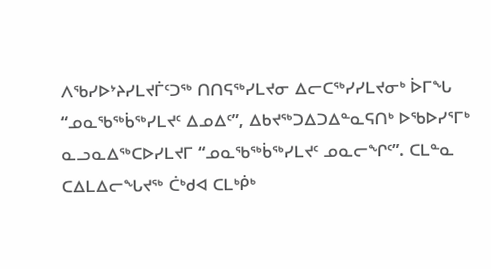ᐱᖃᓯᐅᔾᔨᓯᒪᔪᒦᑦᑐᖅ ᑎᑎᕋᖅᓯᒪᔪᓂ ᐃᓕᑕᖅᓯᓯᒪᔪᓂᒃ ᐆᒥᖓ “ᓄᓇᖃᖅᑳᖅᓯᒪᔪᑦ ᐃᓄᐃᑦ”, ᐃᑲᔪᖅᑐᐃᑐᐃᓐᓇᕋᑎᒃ ᐅᖃᐅᓯᕐᒥᒃ ᓇᓗᓇᐃᖅᑕᐅᓯᒪᔪᒥ “ᓄᓇᖃᖅᑳᖅᓯᒪᔪᑦ ᓄᓇᓕᖏᑦ”. ᑕᒪᓐᓇ ᑕᐃᒪᐃᓕᖓᔪᖅ ᑖᒃᑯᐊ ᑕᒪᒃᑮᒃ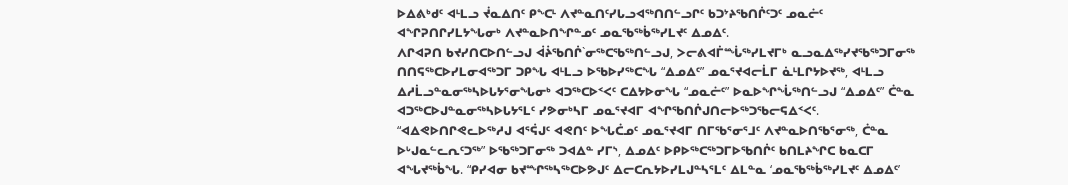ᐅᐃᕕᒃᑯᑦ ᐊᒻᒪᓗ ᔫᓇᐃᑎᑦ ᑭᖕᑕᒻ ᐱᔪᓐᓇᑎᑦᓯᒐᓗᐊᖅᑎᑎᓪᓗᒋᑦ ᑲᑐᔾᔨᖃᑎᒌᑦᑐᑦ ᓄᓇᓖᑦ ᐊᖏᕈᑎᒋᓯᒪᔭᖓᓂᒃ ᐱᔪᓐᓇᐅᑎᖏᓐᓄᑦ ᓄᓇᖃᖅᑳᖅᓯᒪᔪᑦ ᐃᓄᐃᑦ.
ᐱᒋᐊᕈᑎ ᑲᔪᓯᑎᑕᐅᑎᓪᓗᒍ ᐋᔩᖃᑎᒌ`ᓂᖅᑕᖃᖅᑎᓪᓗᒍ, ᐳᓕᕕᐊᒦᙶᖅᓯᒪᔪᒥᒃ ᓇᓗᓇᐃᖅᓯᔪᖃᖅᑐᒥᓂᖅ ᑎᑎᕋᖅᑕᐅᓯᒪᓂᐊᖅᑐᒥ ᑐᑭᖓ ᐊᒻᒪᓗ ᐅᖃᐅᓯᖅᑕᖓ “ᐃᓄᐃᑦ” ᓄᓇᕐᔪᐊᓕᒫᒥ ᓈᒻᒪᒋᔭᐅᔪᖅ, ᐊᒻᒪᓗ ᐃᓱᒫᓗᓐᓇᓂᖅᓴᐅᒐᔭᕐᓂᖓᓂᒃ ᐊᑐᖅᑕᐅᑉᐸᑦ ᑕᐃᔭᐅᓂᖓ “ᓄᓇᓖᑦ” ᐅᓇᐅᖏᖔᖅᑎᓪᓗᒍ “ᐃᓄᐃᑦ” ᑖᓐᓇ ᐊᑐᖅᑕᐅᒍᓐᓇᓂᖅᓴᐅᒐᔭᕐᒪᑦ ᓯᕗᓂᒃᓴᒥ ᓄᓇᕐᔪᐊᒥ ᐊᖏᖃᑎᒌᒍᑎᓕᐅᖅᑐᖃᓕᕋᐃᑉᐸᑦ.
“ᐊᐃᕙᐅᑎᒋᕙᓚᐅᖅᓱᒍ ᐊᕐᕌᒍᑦ ᐊᕙᑎᑦ ᐅᖓᑖᓄᑦ ᓄᓇᕐᔪᐊᒥ ᑎᒥᖃᕐᓂᕐᒧᑦ ᐱᔪᓐᓇᐅᑎᖃᕐᓂᖅ, ᑖᓐᓇ ᐅᒡᒍᓇᓪᓚᕆᑦᑐᖅ” ᐅᖃᖅᑐᒥᓂᖅ ᑐᐊᐃᓐ ᓯᒥᔅ, ᐃᓄᐃᑦ ᐅᑭᐅᖅᑕᖅᑐᒥᐅᖃᑎᒌᑦ ᑲᑎᒪᔨᖏᑕ ᑲᓇᑕᒥ ᐊᖓᔪᖅᑳᖓ. “ᑭᓯᐊᓂ ᑲᔪᙱᖅᓴᖅᑕᐅᕗᒍᑦ ᐃᓕᑕᕆᔭᐅᓯᒪᒍᓐᓴᕐᒪᑦ ᐃᒪᓐᓇ ‘ᓄᓇᖃᖅᑳᖅᓯᒪᔪᑦ ᐃᓄᐃᑦ’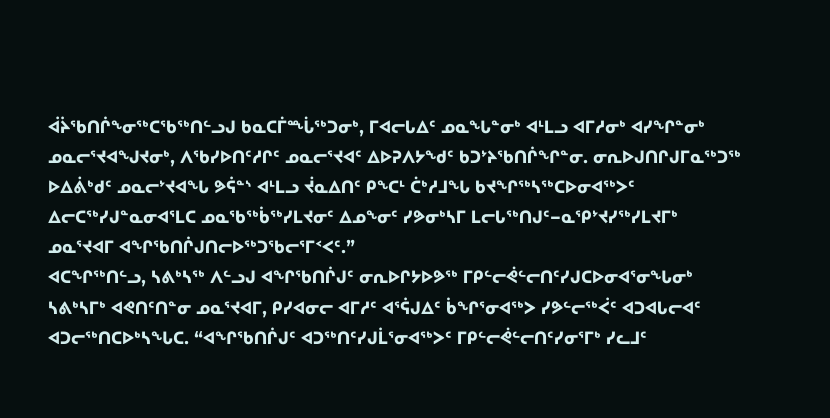ᐋᔩᖃᑎᒌᖕᓂᖅᑕᖃᖅᑎᓪᓗᒍ ᑲᓇᑕᒦᙶᖅᑐᓂᒃ, ᒥᐊᓕᒐᐃᑦ ᓄᓇᖓᓐᓂᒃ ᐊᒻᒪᓗ ᐊᒥᓱᓂᒃ ᐊᓯᖏᓐᓂᒃ ᓄᓇᓕᕐᔪᐊᖑᔪᓂᒃ, ᐱᖃᓯᐅᑎᑦᓱᒋᑦ ᓄᓇᓕᕐᔪᐊᑦ ᐃᐅᕈᐱᔭᖕᑯᑦ ᑲᑐᔾᔨᖃᑎᒌᖏᓐᓂ. ᓂᕆᐅᒍᑎᒋᒍᒥᓇᖅᑐᖅ ᐅᐃᕖᒃᑯᑦ ᓄᓇᓕᔾᔪᐊᖓ ᕗᕌᓐᔅ ᐊᒻᒪᓗ ᔫᓇᐃᑎᑦ ᑭᖕᑕᒻ ᑖᒃᓱᒧᖓ ᑲᔪᖏᖅᓴᖅᑕᐅᓂᐊᖅᐳᑦ ᐃᓕᑕᖅᓯᒍᓐᓇᓂᐊᕐᒪᑕ ᓄᓇᖃᖅᑳᖅᓯᒪᔪᓂᑦ ᐃᓄᖕᓂᑦ ᓯᕗᓂᒃᓴᒥ ᒪᓕᒐᖅᑎᒍᑦ−ᓇᕿᔾᔪᓯᖅᓯᒪᔪᒥᒃ ᓄᓇᕐᔪᐊᒥ ᐊᖏᖃᑎᒌᒍᑎᓕᐅᖅᑐᖃᓕᕐᒥᑉᐸᑦ.”
ᐊᑕᖏᖅᑎᓪᓗ, ᓴᕕᒃᓴᖅ ᐱᓪᓗᒍ ᐊᖏᖃᑎᒌᒍᑦ ᓂᕆᐅᒋᔭᐅᕗᖅ ᒥᑭᓪᓕᕚᓪᓕᑎᑦᓯᒍᑕᐅᓂᐊᕐᓂᖓᓂᒃ ᓴᕕᒃᓴᒥᒃ ᐊᕙᑎᑦᑎᓐᓂ ᓄᓇᕐᔪᐊᒥ, ᑭᓯᐊᓂᓕ ᐊᒥᓱᑦ ᐊᕐᕌᒍᐃᑦ ᑳᖏᕐᓂᐊᖅᐳ ᓯᕗᓪᓕᖅᐹᑦ ᐊᑐᐊᒐᓕᐊᑦ ᐊᑐᓕᖅᑎᑕᐅᒃᓴᖓᑕ. “ᐊᖏᖃᑎᒌᒍᑦ ᐊᑐᖅᑎᑦᓯᒍᒫᕐᓂᐊᖅᐳᑦ ᒥᑭᓪᓕᕚᓪᓕᑎᑦᓯᓂᕐᒥᒃ ᓯᓚᒧᑦ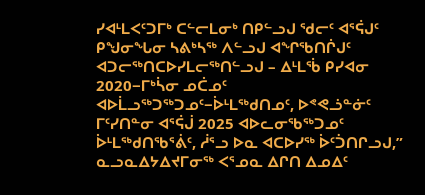ᓯᐊᒻᒪᐸᑦᑐᒥᒃ ᑕᓪᓕᒪᓂᒃ ᑎᑭᓪᓗᒍ ᖁᓕᑦ ᐊᕐᕌᒍᑦ ᑭᖑᓂᖓᓂ ᓴᕕᒃᓴᖅ ᐱᓪᓗᒍ ᐊᖏᖃᑎᒌᒍᑦ ᐊᑐᓕᖅᑎᑕᐅᓯᒪᓕᖅᑎᓪᓗᒍ – ᐃᒻᒪᖄ ᑭᓯᐊᓂ 2020−ᒥᒃᓵᓂ ᓄᑖᓄᑦ ᐊᐅᒫᓗᖅᑐᖅᑐᓄᑦ−ᐆᒻᒪᖅᑯᑎᓄᑦ, ᐅᕝᕙᓘᓐᓃᑦ ᒥᑦᓯᑎᓐᓂ ᐊᕐᕌᒎ 2025 ᐊᐅᓚᓂᖃᖅᑐᓄᑦ ᐆᒻᒪᖅᑯᑎᖃᕐᕖᑦ, ᓲᕐᓗ ᐅᓇ ᐊᑕᐅᓯᖅ ᐆᑦᑑᑎᒋᓗᒍ,” ᓇᓗᓇᐃᔭᐃᔪᒥᓂᖅ ᐸᕐᓄᓇ ᐃᒋᑎ ᐃᓄᐃᑦ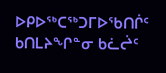ᐅᑭᐅᖅᑕᖅᑐᒥᐅᖃᑎᒌᑦ ᑲᑎᒪᔨᖏᓐᓂ ᑲᓛᖡᑦ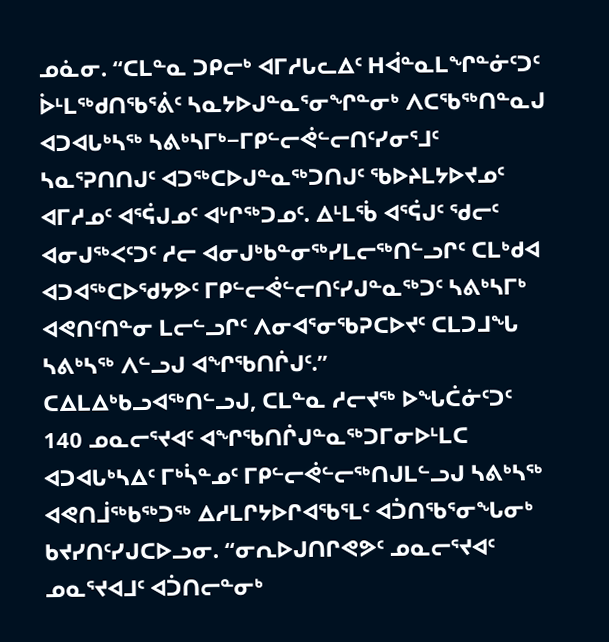ᓄᓈᓂ. “ᑕᒪᓐᓇ ᑐᑭᓕᒃ ᐊᒥᓱᒐᓚᐃᑦ ᕼᐋᓐᓇᒪᖏᓐᓃᑦᑐᑦ ᐆᒻᒪᖅᑯᑎᖃᕐᕖᑦ ᓴᓇᔭᐅᒍᓐᓇᕐᓂᖏᓐᓂᒃ ᐱᑕᖃᖅᑎᓐᓇᒍ ᐊᑐᐊᒐᒃᓴᖅ ᓴᕕᒃᓴᒥᒃ−ᒥᑭᓪᓕᕚᓪᓕᑎᑦᓯᓂᕐᒧᑦ ᓴᓇᕐᕈᑎᑎᒍᑦ ᐊᑐᖅᑕᐅᒍᓐᓇᖅᑐᑎᒍᑦ ᖃᐅᔨᒪᔭᐅᔪᓄᑦ ᐊᒥᓱᓄᑦ ᐊᕐᕌᒍᓄᑦ ᐊᒡᒋᖅᑐᓄᑦ. ᐃᒻᒪᖄ ᐊᕐᕌᒍᑦ ᖁᓕᑦ ᐊᓂᒍᖅᐸᑦᑐᑦ ᓱᓕ ᐊᓂᒍᒃᑲᓐᓂᖅᓯᒪᓕᖅᑎᓪᓗᒋᑦ ᑕᒪᒃᑯᐊ ᐊᑐᐊᖅᑕᐅᖁᔭᕗᑦ ᒥᑭᓪᓕᕚᓪᓕᑎᑦᓯᒍᓐᓇᖅᑐᑦ ᓴᕕᒃᓴᒥᒃ ᐊᕙᑎᑦᑎᓐᓂ ᒪᓕᓪᓗᒋᑦ ᐱᓂᐊᕐᓂᖃᕈᑕᐅᔪᑦ ᑕᒪᑐᒧᖓ ᓴᕕᒃᓴᖅ ᐱᓪᓗᒍ ᐊᖏᖃᑎᒌᒍᑦ.”
ᑕᐃᒪᐃᒃᑲᓗᐊᖅᑎᓪᓗᒍ, ᑕᒪᓐᓇ ᓱᓕᔪᖅ ᐅᖓᑖᓃᑦᑐᑦ 140 ᓄᓇᓕᕐᔪᐊᑦ ᐊᖏᖃᑎᒌᒍᓐᓇᖅᑐᒥᓂᐅᒻᒪᑕ ᐊᑐᐊᒐᒃᓴᐃᑦ ᒥᒃᓵᓐᓄᑦ ᒥᑭᓪᓕᕚᓪᓕᖅᑎᒍᒪᓪᓗᒍ ᓴᕕᒃᓴᖅ ᐊᕙᑎᒨᖅᑲᖅᑐᖅ ᐃᓱᒪᒋᔭᐅᒋᐊᖃᕐᒪᑦ ᐊᑑᑎᖃᕐᓂᖓᓂᒃ ᑲᔪᓯᑎᑦᓯᒍᑕᐅᓗᓂ. “ᓂᕆᐅᒍᑎᒋᕙᕗᑦ ᓄᓇᓕᕐᔪᐊᑦ ᓄᓇᕐᔪᐊᒧᑦ ᐊᑑᑎᓕᓐᓂᒃ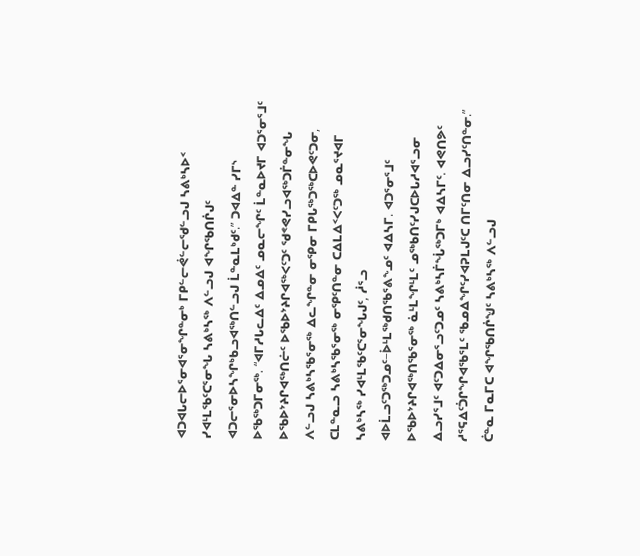ᐊᑐᐊᒐᓕᐅᕐᓂᐊᕐᓂᖏᓐᓂᒃ ᒥᑭᓪᓕᕚᓪᓕᖁᓪᓗᒍ ᓴᕕᒃᓴᐅᑉ ᓯᐊᒻᒪᖃᑦᑕᕐᓂᖓ ᓴᕕᒃᓴᖅ ᐱᓪᓗᒍ ᐊᖏᖃᑎᒌᒍᑦ ᐊᑐᓕᕐᓂᐅᓴᖏᒃᑲᓗᐊᖅᑎᓪᓗᒍ ᒫᓐᓇᒪᒃᑯᑦ.” ᑐᐊᐃᓐ ᓯᒥᔅ ᐅᖃᖅᑐᒥᓂᖅ. “ᐊᒥᓱᒐᓚᐃᑦ ᐃᓄᐃᑦ ᓄᓇᓕᖏᑦ ᒫᓐᓇᐅᔪᒥ ᐊᑐᕐᓂᕐᒧᑦ ᐅᖃᐅᔾᔨᒋᐊᖅᑎᓖᑦ ᐅᖃᐅᔾᔨᒋᐊᖅᐸᑦᑐᑦ ᖁᕝᕙᓯᓗᐊᖅᑐᒦᓐᓂᖓ ᐱᓪᓗᒍ ᓴᕕᒃᓴᖃᕐᓂᖅ ᐃᓚᖏᓐᓂ ᓂᕿᓂ ᒥᑭᒐᖅᑐᖅᑕᐅᕙᑦᑐᓂ, ᑕᒪᓐᓇᓗ ᓴᕕᒃᓴᖃᕐᓂᖅ ᓂᕿᑦᑎᓐᓂ ᑕᐃᒪᐃᑉᐸᑦᑐᖅ ᓄᓇᕐᔪᐊᒥ ᓴᕕᒃᓴᖅ ᓯᐊᒻᒪᖃᑦᑕᕐᓂᖓᒍᑦ, ᓲᕐᓗ ᐊᐅᒫᓗᑦᑐᖅᑐᓄᑦ−ᐆᒻᒪᖅᑯᑎᖃᕐᕕᖕᓄᑦ ᐊᐃᓴᒥ. ᐊᑐᕐᓂᕐᒧᑦ ᐅᖃᐅᔾᔨᒋᐊᖅᑎᖃᕐᓂᖅ ᓈᒻᒪᖏᒻᒪᑦ ᓄᖅᑲᑎᑦᓯᒍᑕᐅᒐᓱᐊᕐᓗᓂ ᐃᓗᓯᕐᒧᑦ ᐊᑦᑐᐃᓂᕐᓗᑦᑐᓄᑦ ᓴᕕᒃᓴᒦᖔᖅᑐᒥᒃ ᐊᐃᓴᒥᑦ. ᐊᕙᑎᕗᑦ ᓱᕐᕋᐃᑦᑑᒋᖏᐊᖃᕐᒪᑦ ᖃᓄᐃᖏᑦᓯᐊᕈᒪᒍᑦᑕ ᑎᒥᑦᑎᓂ ᐃᓗᓯᑦᑎᓐᓂ.”
ᑖᓐᓇ ᒥᓇᒥᑕ ᐊᖏᖃᑎᒌᖑᑦ ᓴᕕᒃᓴᖅ ᐱᓪᓗᒍ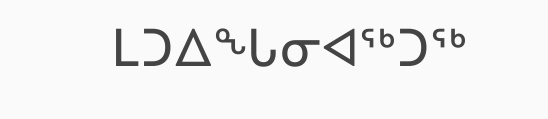ᒪᑐᐃᖓᓂᐊᖅᑐᖅ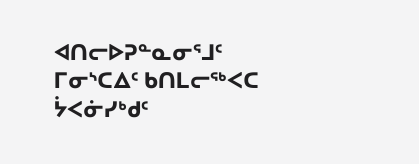ᐊᑎᓕᐅᕈᓐᓇᓂᕐᒧᑦ ᒥᓂᔅᑕᐃᑦ ᑲᑎᒪᓕᖅᐸᑕ ᔮᐸᓃᓯᒃᑯᑦ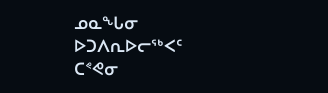ᓄᓇᖓᓂ ᐅᑐᐱᕆᐅᓕᖅᐸᑦ ᑕᕝᕙᓂ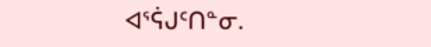ᐊᕐᕌᒍᑦᑎᓐᓂ.